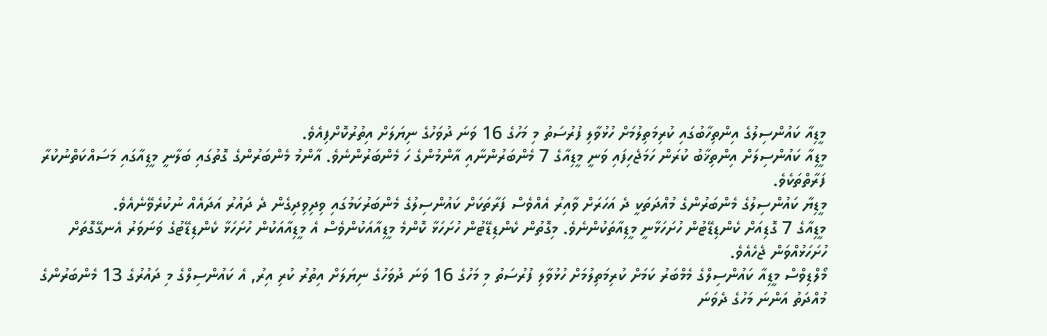މީޑިއާ ކައުންސިލުގެ އިންތިހާބުގައި ކުރިމަތިލުމަށް ހުޅުވާލި ފުރުސަތު މި މަހުގެ 16 ވަނަ ދުވަހުގެ ނިޔަލަށް އިތުރުކޮށްފިއެވެ.
މީޑިއާ ކައުންސިލަށް އިންތިޚާބު ކުރަން ހަމަޖެހިފައި ވަނީ މީޑިއާގެ 7 މެންބަރުންނާއި އާންމުންގެ ހަ މެންބަރުންނެވެ. އާންމު މެންބަރުންގެ ގޮތުގައި ބަލާނީ މީޑިއާގައި މަސައްކަތްނުކުރާ ފަރާތްތަކެވެ.
މީޑިޔާ ކައުންސިލުގެ މެންބަރުންގެ މުއްދަތަކީ ދެ އަހަރަށް ވާއިރު އެއްވެސް ފަރާތަކަށް ކައުންސިލުގެ މެންބަރުކަމުގައި ވިދިވިދިގެން ދެ ދައުރު އަދައެއް ނުކުރެވޭނެއެވެ.
މީޑިއާގެ 7 ގޮޑިއަށް ކެންޑިޑޭޓުން ހުށަހަޅާނީ މީޑިއާތަކުންނެވެ. މިގޮތުން ކެންޑިޑޭޓުން ހުށަހަޅާ ކޮންމެ މީޑިއާއަކުންވެސް އެ މީޑިއާއަކުން ހުށަހަޅާ ކެންޑިޑޭޓުގެ ވަނަވަރު އެނގޭގޮތަށް ހުށަހަޅުއްވަން ޖެހެއެވެ.
މޯލްޑިވްސް މީޑިއާ ކައުންސިލްގެ މެމްބަރު ކަމަށް ކުރިމަތިލުމަށް ހުޅުވާލި ފުރުސަތު މި މަހުގެ 16 ވަނަ ދުވަހުގެ ނިޔަލަށް އިތުރު ކުރި އިރު, އެ ކައުންސިލްގެ މި ދައުރުގެ 13 މެންބަރުންގެ މުއްދަތު އަންނަ މަހުގެ ދެވަނަ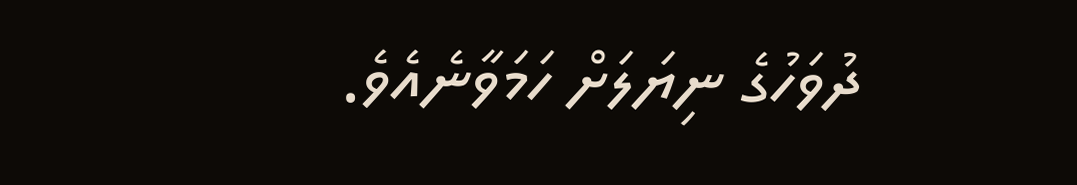ދުވަހުގެ ނިޔަލަށް ހަމަވާނެއެވެ.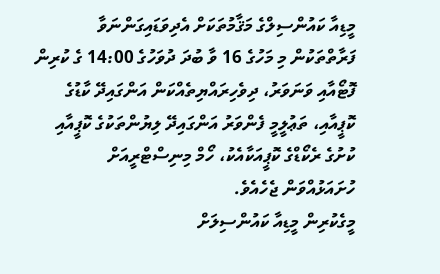މީޑިއާ ކައުންސިލްގެ މަޤާމުތަކަށް އެދިވަޑައިގަންނަވާ ފަރާތްތަކުން މި މަހުގެ 16 ވާ ބުދަ ދުވަހުގެ 14:00 ގެ ކުރިން ފޮޓޯއާއި ވަނަވަރު، ދިވެހިރައްޔިތެއްކަން އަންގައިދޭ ކާޑުގެ ކޮޕީއާއި، ތަޢުލީމީ ފެންވަރު އަންގައިދޭ ލިޔުންތަކުގެ ކޮޕީއާއި ކުށުގެ ރެކޯޑްގެ ކޮޕީއަކާއެކު، ހޯމް މިނިސްޓްރީއަށް ހުށައަޅުއްވަން ޖެހެއެވެ.
މީގެކުރިން މީޑިއާ ކައުންސިލަށް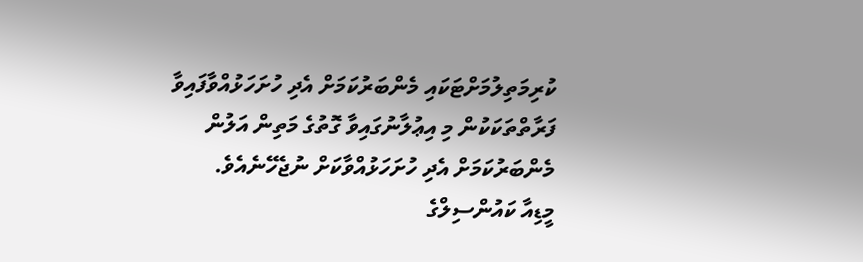ކުރިމަތިލުމަށްޓަކައި މެންބަރުކަމަށް އެދި ހުށަހަޅުއްވާފައިވާ ފަރާތްތަކަކުން މި އިޢުލާނުގައިވާ ގޮތުގެ މަތިން އަލުން މެންބަރުކަމަށް އެދި ހުށަހަޅުއްވާކަށް ނުޖެހޭނެއެވެ.
މީޑިއާ ކައުންސިލްގެ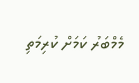މެމްބަރު ކަމަށް ކުރިމަތި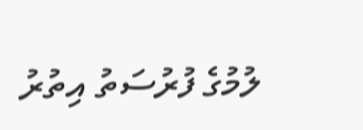ލުމުގެ ފުރުސަތު އިތުރު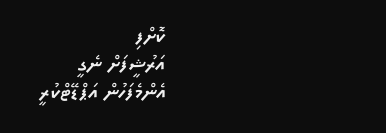ކޮށްފި
އަރުޝީފަށް ނެގީ
އެންމެފަހުން އަޕްޑޭޓްކުރީ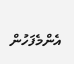އެންމެފަހުން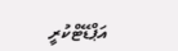އަޕްޑޭޓްކުރީ